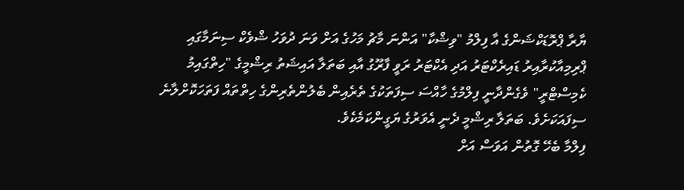ޔާރާ ޕްރޮޑަކްޝަންގެ އާ ފިލްމު "ވިޝްކާ" އަންނަ މާޗު މަހުގެ އަށް ވަނަ ދުވަހު ޝްވެކް ސިނަމާގައި ޕްރިމިއާކުރާއިރު ޑައިރެކްޓަރު އަދި އެކްޓަރު ރަވީ ފާރޫގު އާއި ބަތަލާ އައިޝަތު ރިޝްމީގެ "ހިތްގައިމު ކެމިސްޓްރީ" ވެގެންދާނީ ފިލްމުގެ ހާއްސަ ސިފަތަކުގެ ތެރެއިން ބެލުންތެރިންގެ ހިތްތައް ފަތަހަކޮށްލާނެ ސިފައަކަށެވެ. ބަތަލާ ރިޝްމީ ދެނީ އެވަރުގެ ޔަގީންކަމެކެވެ.
ފިލްމާ ބެހޭ ގޮތުން އަވަސް އަށް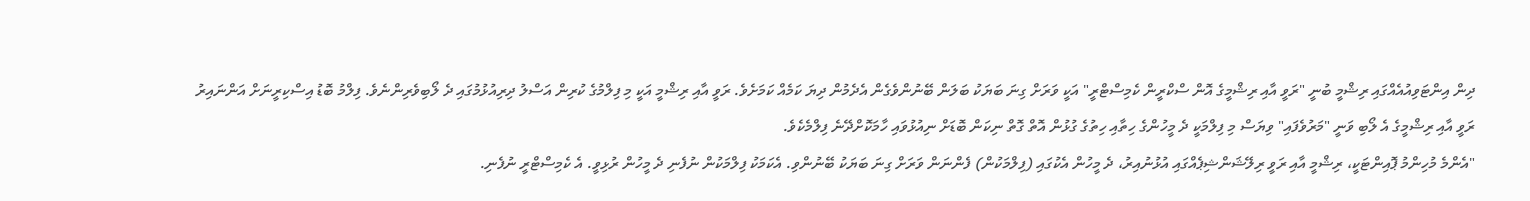ދިން އިންޓަވިއުއެއްގައި ރިޝްމީ ބުނީ "ރަވީ އާއި ރިޝްމީގެ އޮން ސްކްރީން ކެމިސްޓްރީ" އަކީ ވަރަށް ގިނަ ބަޔަކު ބަލަން ބޭނުންވެގެން އެދެމުން ދިޔަ ކަމެއް ކަމަށެވެ. ރަވީ އާއި ރިޝްމީ އަކީ މި ފިލްމުގެ ކުރިން އަސްލު ދިރިއުޅުމުގައި ދެ ލޯބިވެރިންނެވެ. ފިލްމު ބޮޑު އިސްކިރީނަށް އަންނައިރު ރަވީ އާއި ރިޝްމީގެ އެ ލޯބި ވަނީ "މަރުވެފައި" ވިޔަސް މި ފިލްމަކީ ދެ މީހުންގެ ހިތާއި ހިތުގެ ގުޅުން އޮތް ގޮތް ނިކަން ބޮޑަށް ނިއުޅުވައި ހާމަކޮށްދޭނެ ފިލްމެކެވެ.
"އެންމެ މުހިންމު ޕޮއިންޓަކީ، ރިޝްމީ އާއި ރަވީ ރިލޭޝަންޝިޕެއްގައި އުޅުނުއިރު، ދެ މީހުން އެކުގައި (ފިލްމަކުން) ފެންނަން ވަރަށް ގިނަ ބަޔަކު ބޭނުންވި. އެކަމަކު ފިލްމަކުން ނުފެނި ދެ މީހުން ރުޅިވީ. އެ ކެމިސްޓްރީ ނުފެނި.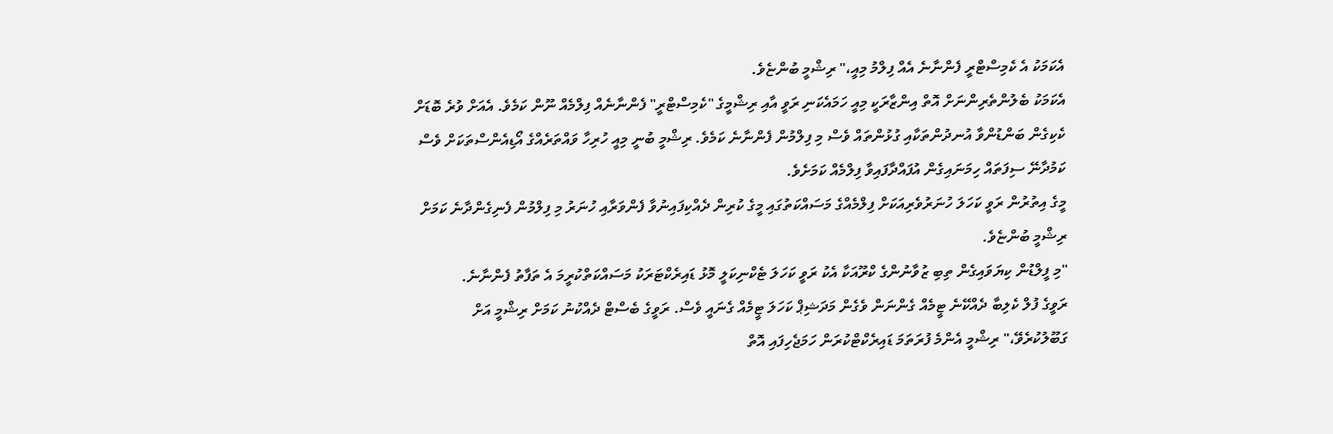އެކަމަކު އެ ކެމިސްޓްރީ ފެންނާނެ އެއް ފިލްމު މިއީ،" ރިޝްމީ ބުންޏެވެ.
އެކަމަކު ބެލުންތެރިންނަށް އޮތް އިންޒާރަކީ މިއީ ހަމައެކަނި ރަވީ އާއި ރިޝްމީގެ "ކެމިސްޓްރީ" ފެންނާނެއް ފިލްމެއް ނޫން ކަމެވެ. އެއަށް ވުރެ ބޮޑަށް ކެކިގެން ބަންޑުންވާ އުނދުންތަކާއި ގުޅުންތައް ވެސް މި ފިލްމުން ފެންނާނެ ކަމެވެ. ރިޝްމީ ބުނީ މިއީ ހުރިހާ ވައްތަރެއްގެ އޯޑިއެންސްތަކަށް ވެސް ކަމުދާނޭ ސިފަތައް ހިމަނައިގެން އުފައްދާފައިވާ ފިލްމެއް ކަމަށެވެ.
މީގެ އިތުރުން ރަވީ ކަހަލަ ހުނަރުވެރިއަކަށް ފިލްމެއްގެ މަސައްކަތުގައި މީގެ ކުރިން ދެއްކިފައިނުވާ ފެންވަރާއި ހުނަރު މި ފިލްމުން ފެނިގެންދާނެ ކަމަށް ރިޝްމީ ބުންޏެވެ.
"މި ފީލްޑުން ކިޔަވައިގެން ތިބި ޒުވާނުންގެ ކްރޫއަކާ އެކު ރަވީ ކަހަލަ ޓެކްނިކަލީ މޮޅު ޑައިރެކްޓަރަކު މަސައްކަތްކުރީމަ އެ ތަފާތު ފެންނާނެ.
ރަވީގެ ފުލް ކެލިބާ ދެއްކޭނެ ޓީމެއް ގެންނަން ވެގެން މަދަޝިޕް ކަހަލަ ޓީމެއް ގެނައީ ވެސް. ރަވީގެ ބެސްޓް ދެއްކުނު ކަމަށް ރިޝްމީ އަށް ގަބޫލުކުރެވޭ،" ރިޝްމީ އެންމެ ފުރަތަމަ ޑައިރެކްޓްކުރަން ހަމަޖެހިފައި އޮތް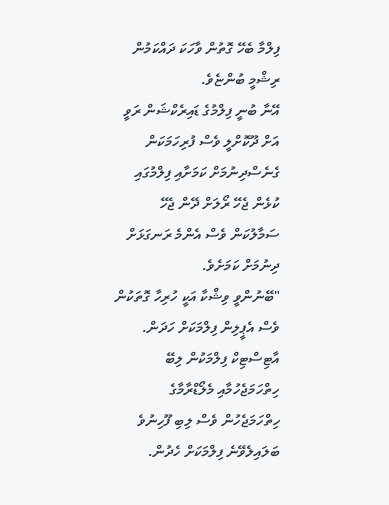ފިލްމާ ބެހޭ ގޮތުން ވާހަކަ ދައްކަމުން ރިޝްމީ ބުންޏެވެ.
އޭނާ ބުނީ ފިލްމުގެ ޑައިރެކްޝަން ރަވީ އަށް ދޫކޮށްލީ ވެސް ފުރިހަމަކަން ގެނެސްދިނުމަށް ކަމަށާއި ފިލްމުގައި ކުޅެން ޖެހޭ ރޯލަށް ދޭން ޖެހޭ ސަމާލުކަން ވެސް އެންމެ ރަނގަޅަށް ދިނުމަށް ކަމަށެވެ.
"ބޭނުންވީ ވިޝްކާ އަކީ ހުރިހާ ގޮތަކުން ވެސް އެޕީލިން ފިލްމަކަށް ހަދަން. އާޓިސްޓިކް ފިލްމަކުން ލިބޭ ހިތްހަމަޖެހުމާއި މެލޯޑްރާމާގެ ހިތްހަމަޖެހުން ވެސް ލިބި ފޫހިނުވެ ބަލައިލެވޭނެ ފިލްމަކަށް ހެދުން.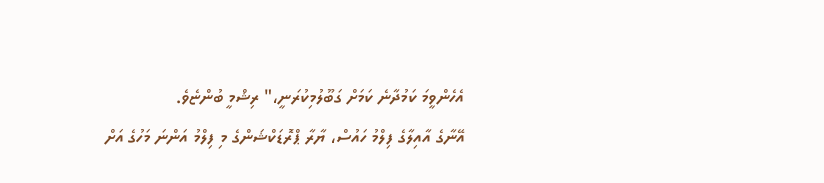އެހެންވީމަ ކަމުދާނެ ކަމަށް ގަބޫލުމިކުރަނީ،" ރިޝްމީ ބުންޏެވެ.
އޭނާގެ އާއިލާގެ ފިލްމު ހައުސް، ޔާރާ ޕްރޮޑަކްޝަންގެ މި ފިލްމު އަންނަ މަހުގެ އަށް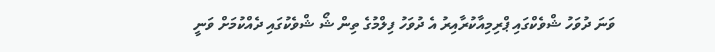ވަނަ ދުވަހު ޝްވެކްގައި ޕްރިމިއާކުރާއިރު އެ ދުވަހު ފިލްމުގެ ތިން ޝޯ ޝްވެކުގައި ދެއްކުމަށް ވަނީ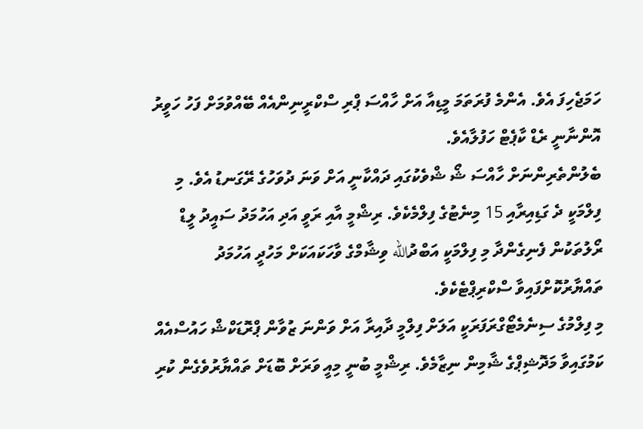ހަމަޖެހިފަ އެވެ. އެންމެ ފުރަތަމަ މީޑިއާ އަށް ހާއްސަ ޕްރި ސްކްރީނިންއެއް ބޭއްވުމަށް ފަހު ހަވީރު އޮންނާނީ ރެޑް ކާޕެޓް ހަފުލާއެވެ.
ބެލުންތެރިންނަށް ހާއްސަ ޝޯ ޝްވެކުގައި ދައްކާނީ އަށް ވަނަ ދުވަހުގެ ރޭގަނޑު އެވެ. މި ފިލްމަކީ ދެ ގަޑިއިރާއި 15 މިނެޓުގެ ފިލްމެކެވެ. ރިޝްމީ އާއި ރަވީ އަދި އަހުމަދު ސައީދު ލީޑް ރޯލުތަކުން ފެނިގެންދާ މި ފިލްމަކީ އަބްދުالله ވިޝާމްގެ ވާހަކައަކަށް މަހުދީ އަހުމަދު ތައްޔާރުކޮށްފައިވާ ސްކްރިޕްޓެކެވެ.
މި ފިލްމުގެ ސިނެމެޓޯގްރަފަރަކީ އަލަށް ފިލްމީ ދާއިރާ އަށް ވަންނަ ޒުވާން ޕްރޮޑަކްޝް ހައުސްއެއް ކަމުގައިވާ މަދޮޝިޕްގެ ޝާމިން ނިޒާމެވެ. ރިޝްމީ ބުނީ މިއީ ވަރަށް ބޮޑަށް ތައްޔާރުވެގެން ކުރި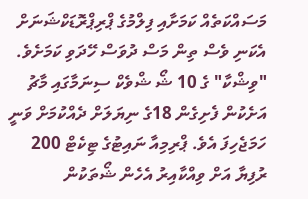މަސައްކަތެއް ކަމަށާއި ފިލްމުގެ ޕްރިޕްރޮޑަކްޝަނަށް އެކަނި ވެސް ތިން މަސް ދުވަސް ހޭދަވި ކަމަށެވެ.
"ވިޝްކާ" ގެ 10 ޝޯ ޝްވެކް ސިނަމާގައި މާޗު އަށެކުން ފެށިގެން 18ގެ ނިޔަލަށް ދެއްކުމަށް ވަނީ ހަމަޖެހިފަ އެވެ. ޕްރިމިއާ ނައިޓުގެ ޓިކެޓް 200 ރުފިޔާ އަށް ވިއްކާއިރު އެހެން ޝޯތަކުން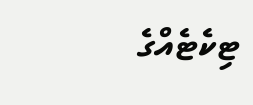ޓިކެޓެއްގެ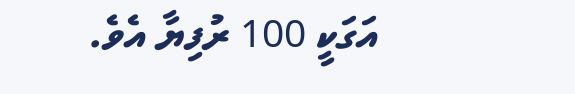އަގަކީ 100 ރުފިޔާ އެވެ.